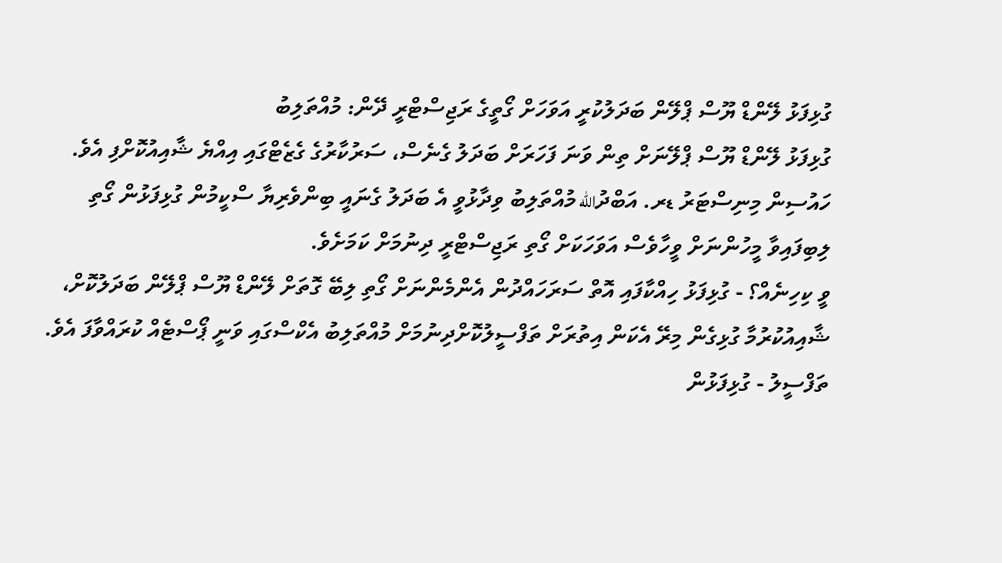ގުޅިފަޅު ލޭންޑް ޔޫސް ޕްލޭން ބަދަލުކުރީ އަވަހަށް ގޯތީގެ ރަޖިސްޓްރީ ދޭން: މުއްތަލިބު
ގުޅިފަޅު ލޭންޑް ޔޫސް ޕްލޭނަށް ތިން ވަނަ ފަހަރަށް ބަދަލު ގެނެސް، ސަރުކާރުގެ ގެޒެޓްގައި އިއްޔެ ޝާއިއުކޮށްފި އެވެ. ހައުސިން މިނިސްޓަރު ޑރ. އަބްދުالله މުއްތަލިބު ވިދާޅުވީ އެ ބަދަލު ގެނައީ ބިންވެރިޔާ ސްކީމުން ގުޅިފަޅުން ގޯތި ލިބިފައިވާ މީހުންނަށް ވީހާވެސް އަވަހަކަށް ގޯތި ރަޖިސްޓްރީ ދިނުމަށް ކަމަށެވެ.
ވީ ކިހިނެއް؟ - ގުޅިފަޅު ހިއްކާފައި އޮތް ސަރަހައްދުން އެންމެންނަށް ގޯތި ލިބޭ ގޮތަށް ލޭންޑް ޔޫސް ޕްލޭން ބަދަލުކޮށް، ޝާއިއުކުރުމާ ގުޅިގެން މިރޭ އެކަން އިތުރަށް ތަފްސީލުކޮށްދިނުމަށް މުއްތަލިބު އެކްސްގައި ވަނީ ޕޯސްޓެއް ކުރައްވާފަ އެވެ.
ތަފްސީލު - ގުޅިފަޅުން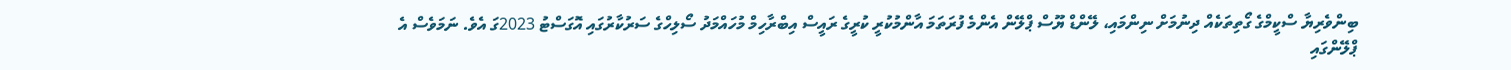ބިންވެރިޔާ ސްކީމްގެ ގޯތިތަކެއް ދިނުމަށް ނިންމައި، ލޭންޑް ޔޫސް ޕްލޭން އެންމެ ފުރަތަމަ އާންމުކުރީ ކުރީގެ ރައީސް އިބްރާހިމް މުހައްމަދު ސޯލިހްގެ ސަރުކާރުގައި އޮގަސްޓު 2023ގަ އެވެ. ނަމަވެސް އެ ޕްލޭންގައި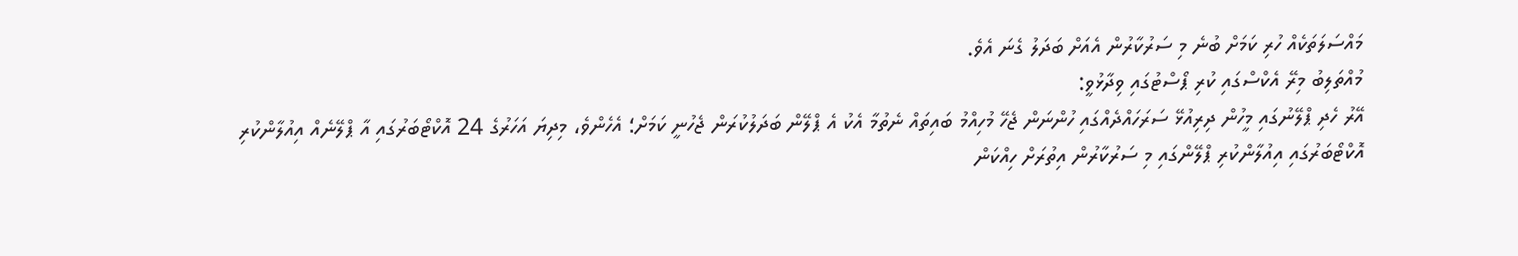މައްސަލަތަކެއް ހުރި ކަމަށް ބުނެ މި ސަރުކާރުން އެއަށް ބަދަލު ގެނަ އެވެ.
މުއްތަލިބު މިރޭ އެކްސްގައި ކުރި ޕޯސްޓުގައި ވިދާޅުވީ:
އޭރު ހެދި ޕްލޭނުގައި މީހުން ދިރިއުޅޭ ސަރަހައްދެއްގައި ހުންނަން ޖެހޭ މުހިއްމު ބައިތައް ނެތުމާ އެކު އެ ޕްލޭން ބަދަލުކުރަން ޖެހުނީ ކަމަށް؛ އެހެންވެ، މިދިޔަ އަހަރުގެ 24 އޮކްޓޯބަރުގައި އާ ޕްލޭނެއް އިއުލާންކުރި
އޮކްޓޯބަރުގައި އިއުލާންކުރި ޕްލޭންގައި މި ސަރުކާރުން އިތުރަށް ހިއްކަން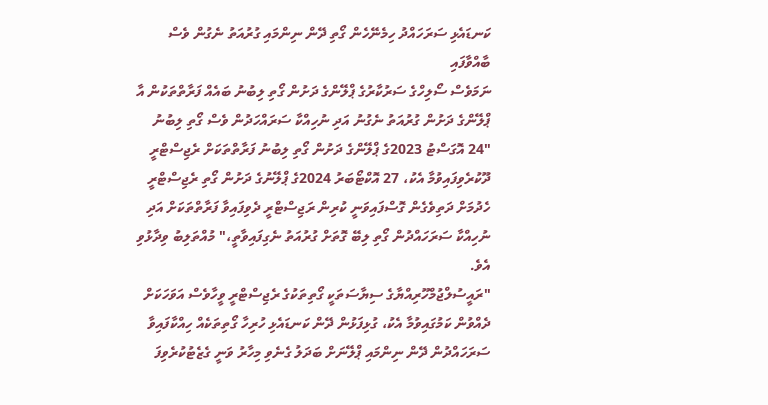ކަނޑައެޅި ސަރަހައްދު ހިމެނޭހެން ގޯތި ދޭން ނިންމައި ގުރުއަތު ނެގުން ވެސް ބާއްވާފައި
ނަމަވެސް ސޯލިހްގެ ސަރުކާރުގެ ޕްލޭންގެ ދަށުން ގޯތި ލިބުނު ބައެއް ފަރާތްތަކުން އާ ޕްލޭންގެ ދަށުން ގުރުއަތު ނެގުނު އަދި ނުހިއްކާ ސަރައްހަދުން ވެސް ގޯތި ލިބުނު
"24 އޮގަސްޓު 2023ގެ ޕްލޭންގެ ދަށުން ގޯތި ލިބުނު ފަރާތްތަކަށް ރެޖިސްޓްރީ ދޫކުރެވިފައިވުމާ އެކު، 27 އޮކްޓޯބަރު 2024ގެ ޕްލޭނުގެ ދަށުން ގޯތި ރެޖިސްޓްރީ ހެދުމަށް ދަތިވެގެން ގޮސްފައިވަނީ ކުރިން ރަޖިސްޓްރީ ދެވިފައިވާ ފަރާތްތަކަށް އަދި ނުހިއްކާ ސަރަހައްދުން ގޯތި ލިބޭ ގޮތަށް ގުރުއަތު ނެގިފައިވާތީ،" މުއްތަލިބު ވިދާޅުވި އެވެ.
"ރައީސުލްޖުމްހޫރިއްޔާގެ ސިޔާސަތަކީ ގޯތިތަކުގެ ރެޖިސްޓްރީ ވީހާވެސް އަވަހަކަށް ދެއްވުން ކަމުގައިވުމާ އެކު، ގުޅިފަޅުން ދޭން ކަނޑައެޅި ހުރިހާ ގޯތިތަކެއް ހިއްކާފައިވާ ސަރަހައްދުން ދޭން ނިންމައި ޕްލޭނަށް ބަދަލު ގެނެވި މިހާރު ވަނީ ގެޒެޓުކުރެވިފަ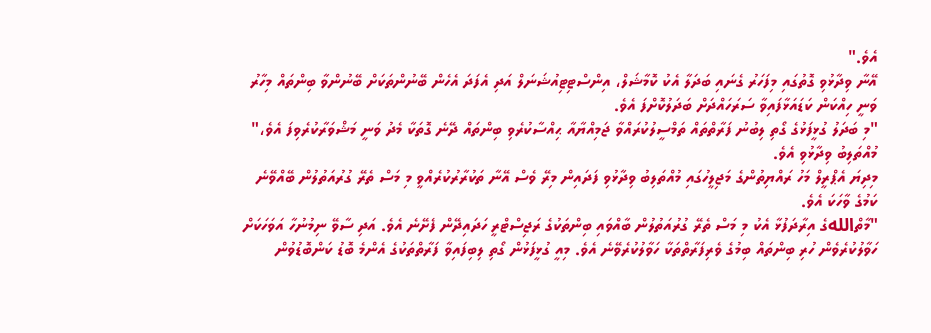އެވެ."
އޭނާ ވިދާޅުވި ގޮތުގައި މިފަހަރު ގެނައި ބަދަލާ އެކު ކޮމާޝަލް، އިންސްޓިޓިއުޝަނަލް އަދި އެފަދަ އެހެން ބޭނުންތަކަށް ބޭނުންވާ ބިންތައް މިހާރު ވަނީ ހިއްކަން ކަޑައަޅާފައިވާ ސަރަހައްދަށް ބަދަލުކޮށްފަ އެވެ.
"މި ބަދަލު ގުޅީފަޅުގެ ގޯތި ލިބުނު ފަރާތްތައް ތަމްސީލުކުރައްވާ ޖަމިއްޔާއާ ޙިއްސާކުރެވި ބިންތައް ދޭނެ ގޮތަކާ މެދު ވަނީ މަޝްވަރާކުރެވިފަ އެވެ،" މުއްތަލިބު ވިދާޅުވި އެވެ.
މިދިޔަ އެޕްރީލް މަހު ރައްޔިތުންގެ މަޖިލީހުގައި މުއްތަލިބު ވިދާޅުވި ފަދައިން މިރޭ ވެސް އޭނާ ތަކުރާރުކުރެއްވީ މި މަސް ތެރޭ ގުރުއަތުލުން ބޭއްވޭނެ ކަމުގެ ވާހަކަ އެވެ.
"މާތްاللهގެ އިރާދަފުޅާ އެކު މި މަސް ތެރޭ ގުރުއަތުލުން ބާއްވައި ބިންތަކުގެ ރަޖިސްޓްރީ ހަދައިދޭން ފެށޭނެ އެވެ. އަދި ސާވޭ ނިމުނުހާ އަވަހަކަށް ހަވާލުކުރެވެން ހުރި ބިންތައް ބިމުގެ ވެރިފަރާތްތަކާ ހަވާލުކުރެވޭނެ އެވެ. މިއީ ގުޅީފަޅުން ގޯތި ލިބިފައިވާ ފަރާތްތަކުގެ އެންމެ ބޮޑު ކަންބޮޑުވުން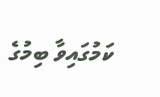ކަމުގައިވާ ބިމުގެ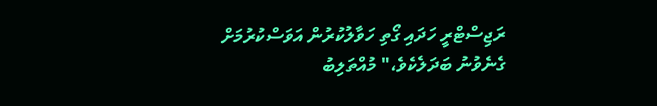ރަޖިސްޓްރީ ހަދައި ގޯތި ހަވާލުކުރުން އަވަސްކުރުމަށް ގެނެވުނު ބަދަލެކެވެ،" މުއްތަލިބު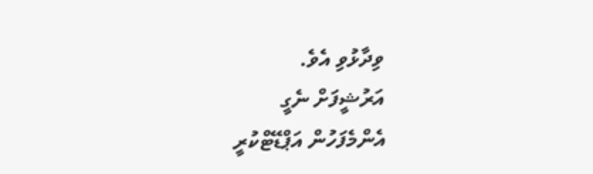ވިދާޅުވި އެވެ.
އަރުޝީފަށް ނެގީ
އެންމެފަހުން އަޕްޑޭޓްކުރީ